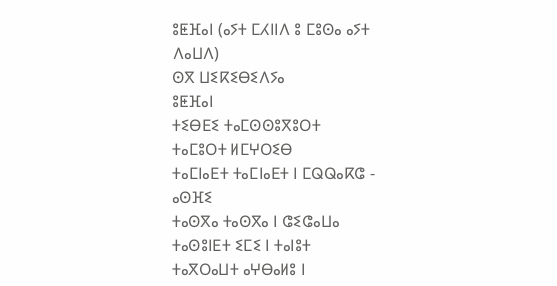ⵓⵟⴼⴰⵏ (ⴰⵢⵜ ⵎⵃⵏⵏⴷ ⵓ ⵎⵓⵙⴰ ⴰⵢⵜ ⴷⴰⵡⴷ)
ⵙⴳ ⵡⵉⴽⵉⴱⵉⴷⵢⴰ
ⵓⵟⴼⴰⵏ
ⵜⵉⴱⴹⵉ ⵜⴰⵎⵙⵙⵓⴳⵓⵔⵜ
ⵜⴰⵎⵓⵔⵜ ⵍⵎⵖⵔⵉⴱ
ⵜⴰⵎⵏⴰⴹⵜ ⵜⴰⵎⵏⴰⴹⵜ ⵏ ⵎⵕⵕⴰⴽⵛ - ⴰⵙⴼⵉ
ⵜⴰⵙⴳⴰ ⵜⴰⵙⴳⴰ ⵏ ⵛⵉⵛⴰⵡⴰ
ⵜⴰⵙⵓⵏⴹⵜ ⵉⵎⵉ ⵏ ⵜⴰⵏⵓⵜ
ⵜⴰⴳⵔⴰⵡⵜ ⴰⵖⴱⴰⵍⵓ ⵏ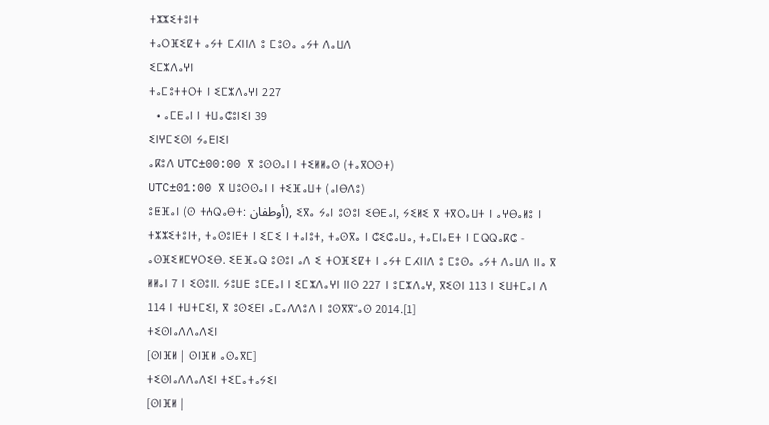ⵜⵣⵣⵉⵜⵓⵏⵜ
ⵜⴰⵔⴼⵉⵇⵜ ⴰⵢⵜ ⵎⵃⵏⵏⴷ ⵓ ⵎⵓⵙⴰ ⴰⵢⵜ ⴷⴰⵡⴷ
ⵉⵎⵣⴷⴰⵖⵏ
ⵜⴰⵎⵓⵜⵜⵔⵜ ⵏ ⵉⵎⵣⴷⴰⵖⵏ 227
  • ⴰⵎⴹⴰⵏ ⵏ ⵜⵡⴰⵛⵓⵏⵉⵏ 39
ⵉⵏⵖⵎⵉⵙⵏ ⵢⴰⴹⵏⵉⵏ
ⴰⴽⵓⴷ UTC±00:00 ⴳ ⵓⵙⵙⴰⵏ ⵏ ⵜⵉⵍⵍⴰⵙ (ⵜⴰⴳⵔⵙⵜ)
UTC±01:00 ⴳ ⵡⵓⵙⵙⴰⵏ ⵏ ⵜⵉⴼⴰⵡⵜ (ⴰⵏⴱⴷⵓ)
ⵓⵟⴼⴰⵏ (ⵙ ⵜⵄⵕⴰⴱⵜ: أوطفان), ⵉⴳⴰ ⵢⴰⵏ ⵓⵙⵓⵏ ⵉⴱⴹⴰⵏ, ⵢⵉⵍⵉ ⴳ ⵜⴳⵔⴰⵡⵜ ⵏ ⴰⵖⴱⴰⵍⵓ ⵏ ⵜⵣⵣⵉⵜⵓⵏⵜ, ⵜⴰⵙⵓⵏⴹⵜ ⵏ ⵉⵎⵉ ⵏ ⵜⴰⵏⵓⵜ, ⵜⴰⵙⴳⴰ ⵏ ⵛⵉⵛⴰⵡⴰ, ⵜⴰⵎⵏⴰⴹⵜ ⵏ ⵎⵕⵕⴰⴽⵛ - ⴰⵙⴼⵉⵍⵎⵖⵔⵉⴱ. ⵉⴹⴼⴰⵕ ⵓⵙⵓⵏ ⴰⴷ ⵉ ⵜⵔⴼⵉⵇⵜ ⵏ ⴰⵢⵜ ⵎⵃⵏⵏⴷ ⵓ ⵎⵓⵙⴰ ⴰⵢⵜ ⴷⴰⵡⴷ ⵏⵏⴰ ⴳ ⵍⵍⴰⵏ 7 ⵏ ⵉⵙⵓⵏⵏ. ⵢⵓⵡⴹ ⵓⵎⴹⴰⵏ ⵏ ⵉⵎⵣⴷⴰⵖⵏ ⵏⵏⵙ 227 ⵏ ⵓⵎⵣⴷⴰⵖ, ⴳⵉⵙⵏ 113 ⵏ ⵉⵡⵜⵎⴰⵏ ⴷ 114 ⵏ ⵜⵡⵜⵎⵉⵏ, ⴳ ⵓⵙⵉⴹⵏ ⴰⵎⴰⴷⴷⵓⴷ ⵏ ⵓⵙⴳⴳⵯⴰⵙ 2014.[1]
ⵜⵉⵙⵏⴰⴷⴷⴰⴷⵉⵏ
[ⵙⵏⴼⵍ | ⵙⵏⴼⵍ ⴰⵙⴰⴳⵎ]
ⵜⵉⵙⵏⴰⴷⴷⴰⴷⵉⵏ ⵜⵉⵎⴰⵜⴰⵢⵉⵏ
[ⵙⵏⴼⵍ |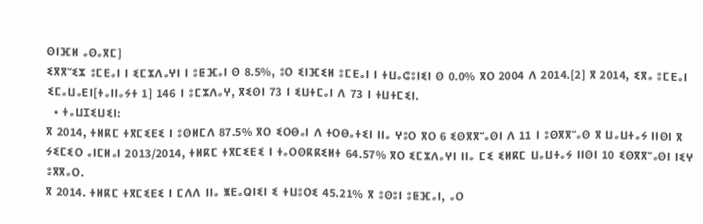ⵙⵏⴼⵍ ⴰⵙⴰⴳⵎ]
ⵉⴳⴳⵯⵉⵣ ⵓⵎⴹⴰⵏ ⵏ ⵉⵎⵣⴷⴰⵖⵏ ⵏ ⵓⵟⴼⴰⵏ ⵙ 8.5%, ⵓⵔ ⵉⵏⴼⵉⵍ ⵓⵎⴹⴰⵏ ⵏ ⵜⵡⴰⵛⵓⵏⵉⵏ ⵙ 0.0% ⴳⵔ 2004 ⴷ 2014.[2] ⴳ 2014, ⵉⴳⴰ ⵓⵎⴹⴰⵏ ⵉⵎⴰⵡⴰⴹⵏ[ⵜⴰⵏⵏⴰⵢⵜ 1] 146 ⵏ ⵓⵎⵣⴷⴰⵖ, ⴳⵉⵙⵏ 73 ⵏ ⵉⵡⵜⵎⴰⵏ ⴷ 73 ⵏ ⵜⵡⵜⵎⵉⵏ.
  • ⵜⴰⵡⵊⵉⵡⵉⵏ:
ⴳ 2014, ⵜⵍⴽⵎ ⵜⴳⵎⵉⴹⵉ ⵏ ⵓⵙⵍⵎⴷ 87.5% ⴳⵔ ⵉⵔⴱⴰⵏ ⴷ ⵜⵔⴱⴰⵜⵉⵏ ⵏⵏⴰ ⵖⵓⵔ ⴳⵔ 6 ⵉⵙⴳⴳⵯⴰⵙⵏ ⴷ 11 ⵏ ⵓⵙⴳⴳⵯⴰⵙ ⴳ ⵡⴰⵡⵜⴰⵢ ⵏⵏⵙⵏ ⴳ ⵢⵉⵎⵉⵔ ⴰⵏⵎⵍⴰⵏ 2013/2014, ⵜⵍⴽⵎ ⵜⴳⵎⵉⴹⵉ ⵏ ⵜⴰⵔⵙⴽⴽⵉⵍⵜ 64.57% ⴳⵔ ⵉⵎⵣⴷⴰⵖⵏ ⵏⵏⴰ ⵎⵉ ⵉⵍⴽⵎ ⵡⴰⵡⵜⴰⵢ ⵏⵏⵙⵏ 10 ⵉⵙⴳⴳⵯⴰⵙⵏ ⵏⵉⵖ ⵓⴳⴳⴰⵔ.
ⴳ 2014. ⵜⵍⴽⵎ ⵜⴳⵎⵉⴹⵉ ⵏ ⵎⴷⴷ ⵏⵏⴰ ⵥⴹⴰⵕⵏⵉⵏ ⵉ ⵜⵡⵓⵔⵉ 45.21% ⴳ ⵓⵙⵓⵏ ⵓⵟⴼⴰⵏ, ⴰⵔ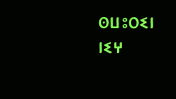ⵙⵡⵓⵔⵉⵏ ⵏⵉⵖ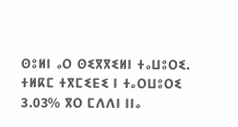ⵙⵓⵍⵏ ⴰⵔ ⵙⵉⴳⴳⵉⵍⵏ ⵜⴰⵡⵓⵔⵉ. ⵜⵍⴽⵎ ⵜⴳⵎⵉⴹⵉ ⵏ ⵜⴰⵔⵡⵓⵔⵉ 3.03% ⴳⵔ ⵎⴷⴷⵏ ⵏⵏⴰ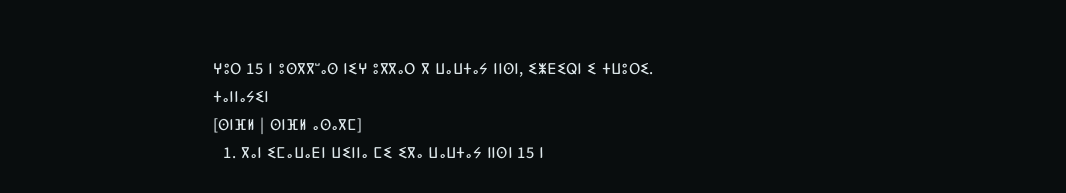ⵖⵓⵔ 15 ⵏ ⵓⵙⴳⴳⵯⴰⵙ ⵏⵉⵖ ⵓⴳⴳⴰⵔ ⴳ ⵡⴰⵡⵜⴰⵢ ⵏⵏⵙⵏ, ⵉⵥⴹⵉⵕⵏ ⵉ ⵜⵡⵓⵔⵉ.
ⵜⴰⵏⵏⴰⵢⵉⵏ
[ⵙⵏⴼⵍ | ⵙⵏⴼⵍ ⴰⵙⴰⴳⵎ]
  1. ⴳⴰⵏ ⵉⵎⴰⵡⴰⴹⵏ ⵡⵉⵏⵏⴰ ⵎⵉ ⵉⴳⴰ ⵡⴰⵡⵜⴰⵢ ⵏⵏⵙⵏ 15 ⵏ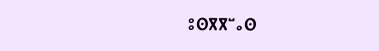ⵓⵙⴳⴳⵯⴰⵙ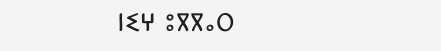ⵏⵉⵖ ⵓⴳⴳⴰⵔ